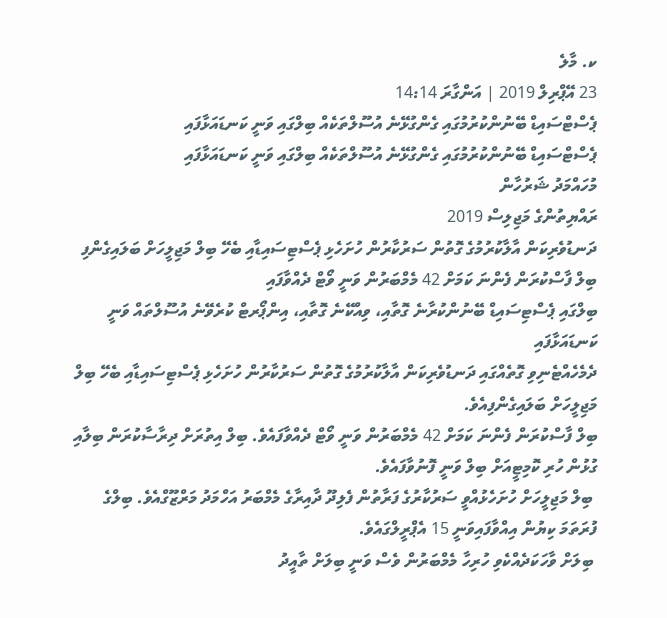ކ. މާލެ
23 އޭޕްރިލް 2019 | އަންގާރަ 14:14
ޕެސްޓްސައިޑް ބޭނުންކުރުމުގައި ގެންގުޅޭނެ އުސޫލްތަކެއް ބިލްގައި ވަނީ ކަނޑައަޅާފައި
ޕެސްޓްސައިޑް ބޭނުންކުރުމުގައި ގެންގުޅޭނެ އުސޫލްތަކެއް ބިލްގައި ވަނީ ކަނޑައަޅާފައި
މުހައްމަދު ޝަރުހާން
ރައްޔިތުންގެ މަޖިލިސް 2019
ދަނޑުވެރިކަން އާލާކުރުމުގެ ގޮތުން ސަރުކާރުން ހުށަހެޅި ޕެސްޓިސައިޑާއި ބެހޭ ބިލް މަޖިލީހަށް ބަލައިގެންފި
ބިލް ފާސްކުރަން ފެންނަ ކަމަށް 42 މެމްބަރުން ވަނީ ވޯޓް ދެއްވާފައި
ބިލްގައި ޕެސްޓިސައިޑް ބޭނުންކުރާނެ ގޮތާއި، ވިއްކޭނެ ގޮތާއި، އިންޕޯރޓް ކުރެވޭނެ އުސޫލްތައް ވަނީ ކަނޑައަޅާފައި
ދެމެހެއްޓެނިވި ގޮތެއްގައި ދަނޑުވެރިކަން އާލާކުރުމުގެ ގޮތުން ސަރުކާރުން ހުށަހެޅި ޕެސްޓިސައިޑާއި ބެހޭ ބިލް މަޖިލީހަށް ބަލައިގެންފިއެވެ.
ބިލް ފާސްކުރަން ފެންނަ ކަމަށް 42 މެމްބަރުން ވަނީ ވޯޓް ދެއްވާފައެވެ. ބިލް އިތުރަށް ދިރާސާކުރަން ބިލާއި ގުޅުން ހުރި ކޮމިޓީއަށް ބިލް ވަނީ ފޮނުވާފައެވެ.
 ބިލް މަޖިލީހަށް ހުށަހެޅުއްވީ ސަރުކާރުގެ ފަރާތުން ފެލިދޫ ދާއިރާގެ މެމްބަރު އަހްމަދު މަރްޒޫގްއެވެ. ބިލްގެ ފުރަތަމަ ކިޔުން އިއްވާފައިވަނީ 15 އެޕްރީލްގައެވެ.
 ބިލަށް ވާހަކަދެއްކެވި ހުރިހާ މެމްބަރުން ވެސް ވަނީ ބިލަށް ތާއީދު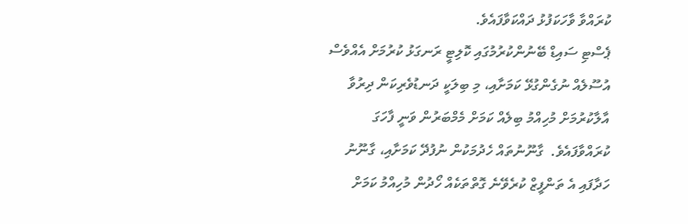ކުރައްވާ ވާހަކަފުޅު ދައްކަވާފައެވެ.
ޕެސްޓި ސައިޑް ބޭނުންކުރުމުގައި ކޮލިޓީ ރަނގަޅު ކުރުމަށް އެއްވެސް އުސޫލެއް ނުގެންގުޅޭ ކަމަށާއި، މި ބިލަކީ ދަނޑުވެރިކަން ދިރުވާ އާލާކުރުމަށް މުހިއްމު ބިލެއް ކަމަށް މެމްބަރުން ވަނީ ފާހަގަ ކުރައްވާފައެވެ.  ގާނޫނުތައް ހެދުމަކުން ނުފުދޭ ކަމަށާއި، ގާނޫނު ހަދާފައި އެ ތަންފީޒް ކުރެވޭނެ ގޮތްތަކެއް ހޯދުން މުހިއްމު ކަމަށް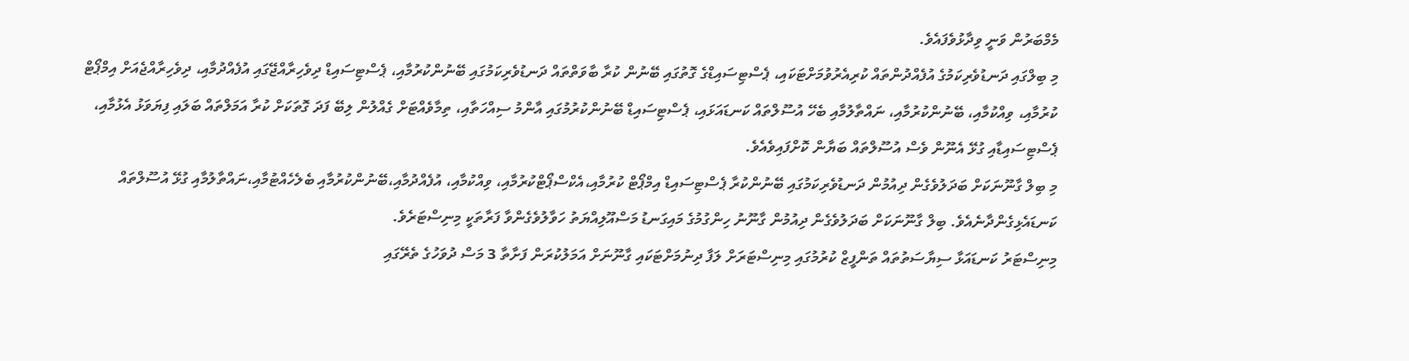މެމްބަރުން ވަނީ ވިދާޅުވެފައެވެ.
މި ބިލްގައި ދަނޑުވެރިކަމުގެ އުފެއްދުންތައް ކުރިއެރުވުމަށްޓަކައި، ޕެސްޓިސައިޑްގެ ގޮތުގައި ބޭނުން ކުރާ ބާވަތްތައް ދަނޑުވެރިކަމުގައި ބޭނުންކުރުމާއި، ޕެސްޓިސައިޑް ދިވެހިރާއްޖޭގައި އުފެއްދުމާއި، ދިވެހިރާއްޖެއަށް އިމްޕޯޓް ކުރުމާއި، ވިއްކުމާއި، ބޭނުންކުރުމާއި، ނައްތާލުމާއި ބެހޭ އުސޫލްތައް ކަނޑައަޅައި، ޕެސްޓިސައިޑް ބޭނުންކުރުމުގައި އާންމު ސިއްހަތާއި، ތިމާވެއްޓަށް ގެއްލުން ލިބޭ ފަދަ ގޮތަކަށް ކުރާ އަމަލްތައް ބަލައި ފިޔަވަޅު އެޅުމާއި، ޕެސްޓިސައިޑާއި ގުޅޭ އެނޫން ވެސް އުސޫލްތައް ބަޔާން ކޮށްފައިވެއެވެ.
މި ބިލް ގާނޫނަކަށް ބަދަލުވެގެން ދިއުމުން ދަނޑުވެރިކަމުގައި ބޭނުންކުރާ ޕެސްޓިސައިޑް އިމްޕޯޓް ކުރުމާއި،އެކްސްޕޯޓްކުރުމާއި، ވިއްކުމާއި، އުފެއްދުމާއި،ބޭނުންކުރުމާއި ބެލެހެއްޓުމާއި،ނައްތާލުމާއި ގުޅޭ އުސޫލްތައް ކަނޑައެޅިގެންދާނެއެވެ. ބިލް ގާނޫނަކަށް ބަދަލުވެގެން ދިއުމުން ގާނޫނު ހިންގުމުގެ މައިގަނޑު މަސްއޫލިއްޔަތު ހަވާލުވެގެންވާ ފަރާތަކީ މިނިސްޓަރެވެ.
މިނިސްޓަރު ކަނޑައަޅާ ސިޔާސަތުތައް ތަންފީޒް ކުރުމުގައި މިނިސްޓަރަށް ލަފާ ދިނުމަށްޓަކައި ގާނޫނަށް އަމަލުކުރަން ފަށާތާ 3 މަސް ދުވަހުގެ ތެރޭގައި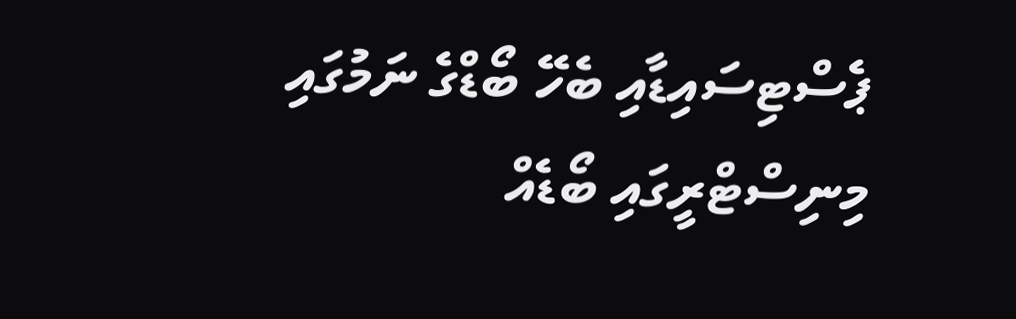ޕެސްޓިސައިޑާއި ބެހޭ ބޯޑްގެ ނަމުގައި މިނިސްޓްރީގައި ބޯޑެއް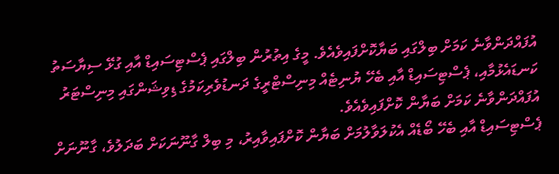އުފައްދަންވާނެ ކަމަށް ބިލްގައި ބަޔާކޮށްފައިވެއެވެ. މީގެ އިތުރުން ބިލްގައި ޕެސްޓިސައިޑް އާއި ގުޅޭ ސިޔާސަތު ކަނޑައެޅުމާއި، ޕެސްޓިސައިޑް އާއި ބެހޭ ޔުނިޓެއް މިނިސްޓްރީގެ ދަނޑުވެރިކަމުގެ ޑިވިޝަންގައި މިނިސްޓަރު އުފައްދަންވާނެ ކަމަށް ބަޔާން ކޮށްފައިވެއެވެ.
ޕެސްޓިސައިޑް އާއި ބެހޭ ބޯޑެއް އެކުލަވާލުމަށް ބަޔާން ކޮށްފައިވާއިރު، މި ބިލް ގާނޫނަކަށް ބަދަލުވެ، ގާނޫނަށް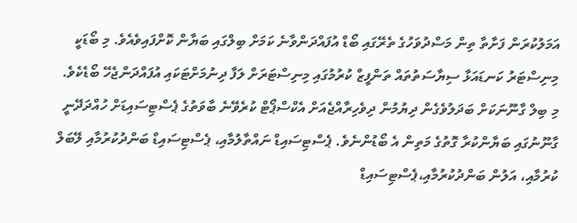އަމަލުކުރަން ފަށާތާ ތިން މަސްދުވަހުގެ ތެރޭގައި ބޯޑް އުފައްދަންވާނެ ކަމަށް ބިލްގައި ބަޔާން ކޮށްފައިވެއެވެ. މި ބޯޑަކީ މިނިސްޓަރު ކަނޑައަޅާ ސިޔާސަތުތައް ތަންފީޒް ކުރުމުގައި މިނިސްޓަރަށް ލަފާ ދިނުމަށްޓަކައި އުފައްދަންޖެހޭ ބޯޑެކެވެ.
މި ބިލް ގާނޫނަކަށް ބަދަލުވެގެން ދިޔުމުން ދިވެހިރާއްޖެއަށް އެކްސްޕޯޓް ކުރެވޭނެ ބާވަތުގެ ޕެސްޓިސައިޑަށް ހުއްދަދޭނީ ގާނޫނުގައި ބަޔާންކުރާ ގޮތުގެ މަތިން އެ ބޯޑުންނެވެ. ޕެސްޓިސައިޑް ނައްތާލުމާއި، ޕެސްޓިސައިޑް ބަންދުކުރުމާއި ލޭބަލް ކުރުމާއި، އަލުން ބަންދުކުރުމާއި،ޕެސްޓިސައިޑް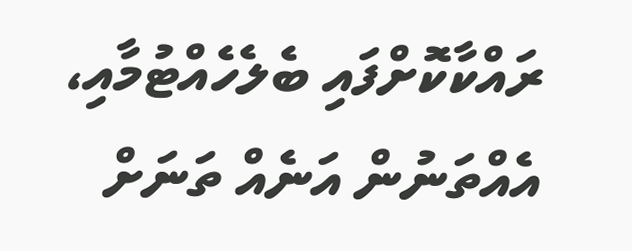ރައްކާކޮށްފައި ބެލެހެއްޓުމާއި، އެއްތަނުން އަނެއް ތަނަށް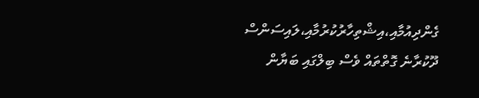ގެންދިއުމާއި،އިޝްތިހާރުކުރުމާއި،ލައިސަންސް ދޫކުރާނެ ގޮތްތައް ވެސް ބިލްގައި ބަޔާން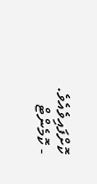ކޮށްފައިވެއެވެ.
- ކޮމެންޓް